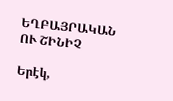ԵՂԲԱՅՐԱԿԱՆ ՈՒ ՇԻՆԻՉ

Երէկ,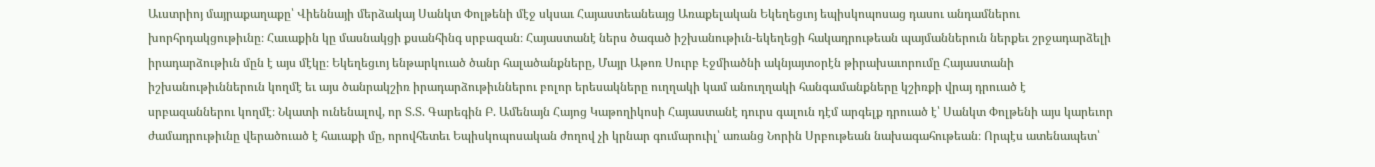Աւստրիոյ մայրաքաղաքը՝ Վիեննայի մերձակայ Սանկտ Փոլթենի մէջ սկսաւ Հայաստեանեայց Առաքելական Եկեղեցւոյ եպիսկոպոսաց դասու անդամներու խորհրդակցութիւնը։ Հաւաքին կը մասնակցի քսանհինգ սրբազան։ Հայաստանէ ներս ծագած իշխանութիւն-եկեղեցի հակադրութեան պայմաններուն ներքեւ շրջադարձելի իրադարձութիւն մըն է այս մէկը։ Եկեղեցւոյ ենթարկուած ծանր հալածանքները, Մայր Աթոռ Սուրբ Էջմիածնի ակնյայտօրէն թիրախաւորումը Հայաստանի իշխանութիւններուն կողմէ եւ այս ծանրակշիռ իրադարձութիւններու բոլոր երեսակները ուղղակի կամ անուղղակի հանգամանքները կշիռքի վրայ դրուած է սրբազաններու կողմէ։ Նկատի ունենալով, որ Տ.Տ. Գարեգին Բ. Ամենայն Հայոց Կաթողիկոսի Հայաստանէ դուրս գալուն դէմ արգելք դրուած է՝ Սանկտ Փոլթենի այս կարեւոր ժամադրութիւնը վերածուած է հաւաքի մը, որովհետեւ Եպիսկոպոսական ժողով չի կրնար գումարուիլ՝ առանց Նորին Սրբութեան նախագահութեան։ Որպէս ատենապետ՝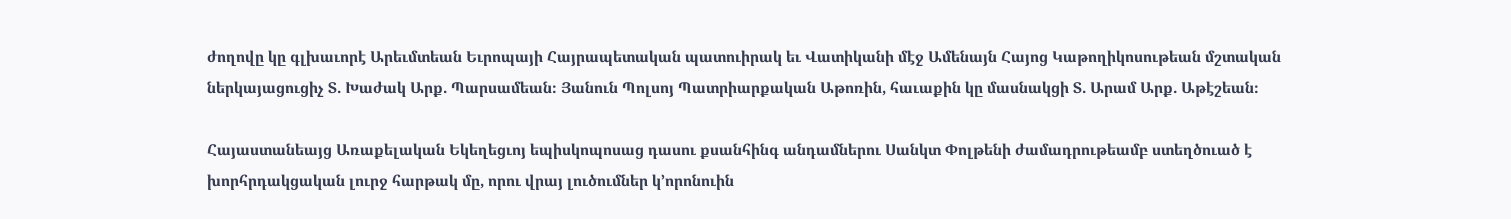ժողովը կը գլխաւորէ Արեւմտեան Եւրոպայի Հայրապետական պատուիրակ եւ Վատիկանի մէջ Ամենայն Հայոց Կաթողիկոսութեան մշտական ներկայացուցիչ Տ. Խաժակ Արք. Պարսամեան։ Յանուն Պոլսոյ Պատրիարքական Աթոռին, հաւաքին կը մասնակցի Տ. Արամ Արք. Աթէշեան։

Հայաստանեայց Առաքելական Եկեղեցւոյ եպիսկոպոսաց դասու քսանհինգ անդամներու Սանկտ Փոլթենի ժամադրութեամբ ստեղծուած է խորհրդակցական լուրջ հարթակ մը, որու վրայ լուծումներ կ՚որոնուին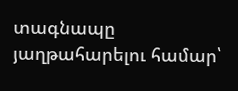տագնապը յաղթահարելու համար՝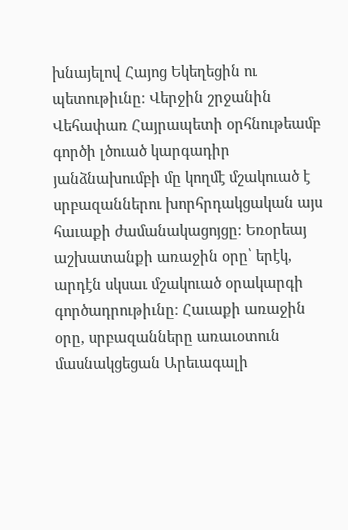խնայելով Հայոց Եկեղեցին ու պետութիւնը։ Վերջին շրջանին Վեհափառ Հայրապետի օրհնութեամբ գործի լծուած կարգադիր յանձնախումբի մը կողմէ մշակուած է սրբազաններու խորհրդակցական այս հաւաքի ժամանակացոյցը։ Եռօրեայ աշխատանքի առաջին օրը՝ երէկ, արդէն սկսաւ մշակուած օրակարգի գործադրութիւնը։ Հաւաքի առաջին օրը, սրբազանները առաւօտուն մասնակցեցան Արեւագալի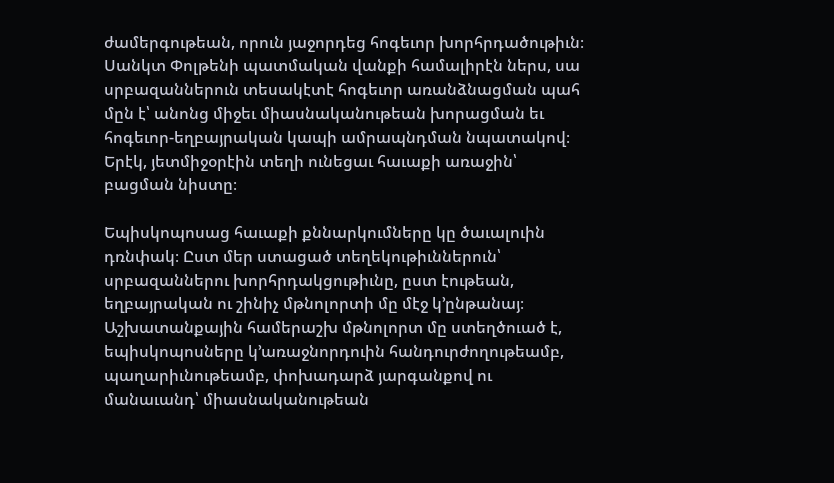ժամերգութեան, որուն յաջորդեց հոգեւոր խորհրդածութիւն։ Սանկտ Փոլթենի պատմական վանքի համալիրէն ներս, սա սրբազաններուն տեսակէտէ հոգեւոր առանձնացման պահ մըն է՝ անոնց միջեւ միասնականութեան խորացման եւ հոգեւոր-եղբայրական կապի ամրապնդման նպատակով։ Երէկ, յետմիջօրէին տեղի ունեցաւ հաւաքի առաջին՝ բացման նիստը։

Եպիսկոպոսաց հաւաքի քննարկումները կը ծաւալուին դռնփակ։ Ըստ մեր ստացած տեղեկութիւններուն՝ սրբազաններու խորհրդակցութիւնը, ըստ էութեան, եղբայրական ու շինիչ մթնոլորտի մը մէջ կ՚ընթանայ։ Աշխատանքային համերաշխ մթնոլորտ մը ստեղծուած է, եպիսկոպոսները կ՚առաջնորդուին հանդուրժողութեամբ, պաղարիւնութեամբ, փոխադարձ յարգանքով ու մանաւանդ՝ միասնականութեան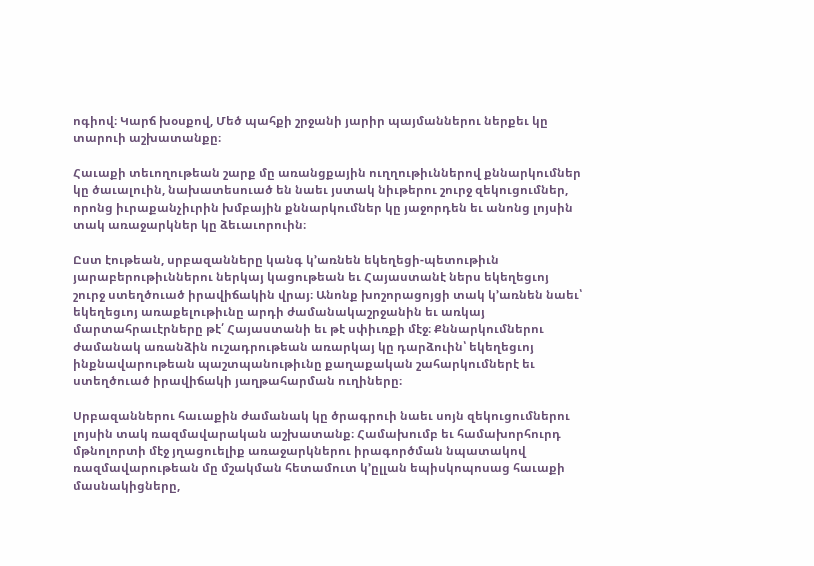ոգիով։ Կարճ խօսքով, Մեծ պահքի շրջանի յարիր պայմաններու ներքեւ կը տարուի աշխատանքը։

Հաւաքի տեւողութեան շարք մը առանցքային ուղղութիւններով քննարկումներ կը ծաւալուին, նախատեսուած են նաեւ յստակ նիւթերու շուրջ զեկուցումներ, որոնց իւրաքանչիւրին խմբային քննարկումներ կը յաջորդեն եւ անոնց լոյսին տակ առաջարկներ կը ձեւաւորուին։

Ըստ էութեան, սրբազանները կանգ կ՚առնեն եկեղեցի-պետութիւն յարաբերութիւններու ներկայ կացութեան եւ Հայաստանէ ներս եկեղեցւոյ շուրջ ստեղծուած իրավիճակին վրայ։ Անոնք խոշորացոյցի տակ կ՚առնեն նաեւ՝ եկեղեցւոյ առաքելութիւնը արդի ժամանակաշրջանին եւ առկայ մարտահրաւէրները թէ՛ Հայաստանի եւ թէ սփիւռքի մէջ։ Քննարկումներու ժամանակ առանձին ուշադրութեան առարկայ կը դարձուին՝ եկեղեցւոյ ինքնավարութեան պաշտպանութիւնը քաղաքական շահարկումներէ եւ ստեղծուած իրավիճակի յաղթահարման ուղիները։

Սրբազաններու հաւաքին ժամանակ կը ծրագրուի նաեւ սոյն զեկուցումներու լոյսին տակ ռազմավարական աշխատանք։ Համախումբ եւ համախորհուրդ մթնոլորտի մէջ յղացուելիք առաջարկներու իրագործման նպատակով ռազմավարութեան մը մշակման հետամուտ կ՚ըլլան եպիսկոպոսաց հաւաքի մասնակիցները,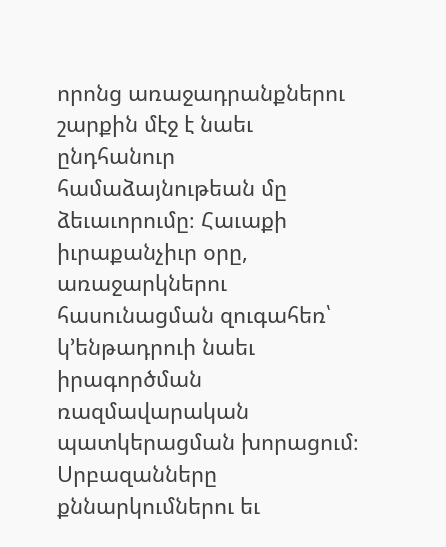որոնց առաջադրանքներու շարքին մէջ է նաեւ ընդհանուր համաձայնութեան մը ձեւաւորումը։ Հաւաքի իւրաքանչիւր օրը, առաջարկներու հասունացման զուգահեռ՝ կ՚ենթադրուի նաեւ իրագործման ռազմավարական պատկերացման խորացում։ Սրբազանները քննարկումներու եւ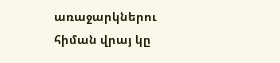առաջարկներու հիման վրայ կը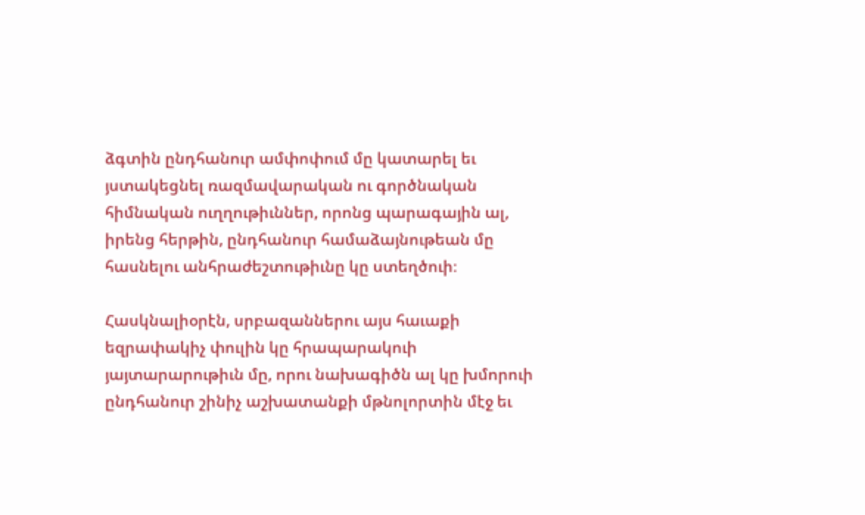ձգտին ընդհանուր ամփոփում մը կատարել եւ յստակեցնել ռազմավարական ու գործնական հիմնական ուղղութիւններ, որոնց պարագային ալ, իրենց հերթին, ընդհանուր համաձայնութեան մը հասնելու անհրաժեշտութիւնը կը ստեղծուի։

Հասկնալիօրէն, սրբազաններու այս հաւաքի եզրափակիչ փուլին կը հրապարակուի յայտարարութիւն մը, որու նախագիծն ալ կը խմորուի ընդհանուր շինիչ աշխատանքի մթնոլորտին մէջ եւ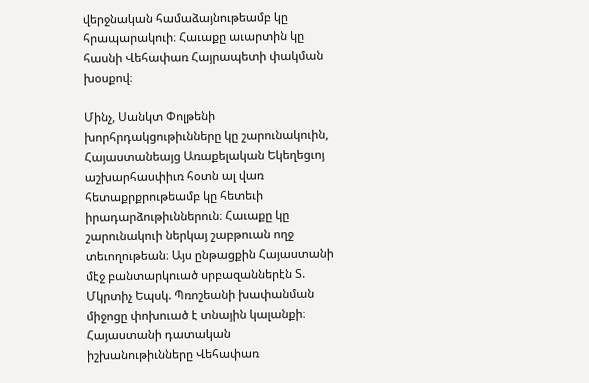վերջնական համաձայնութեամբ կը հրապարակուի։ Հաւաքը աւարտին կը հասնի Վեհափառ Հայրապետի փակման խօսքով։

Մինչ, Սանկտ Փոլթենի խորհրդակցութիւնները կը շարունակուին, Հայաստանեայց Առաքելական Եկեղեցւոյ աշխարհասփիւռ հօտն ալ վառ հետաքրքրութեամբ կը հետեւի իրադարձութիւններուն։ Հաւաքը կը շարունակուի ներկայ շաբթուան ողջ տեւողութեան։ Այս ընթացքին Հայաստանի մէջ բանտարկուած սրբազաններէն Տ. Մկրտիչ Եպսկ. Պռոշեանի խափանման միջոցը փոխուած է տնային կալանքի։ Հայաստանի դատական իշխանութիւնները Վեհափառ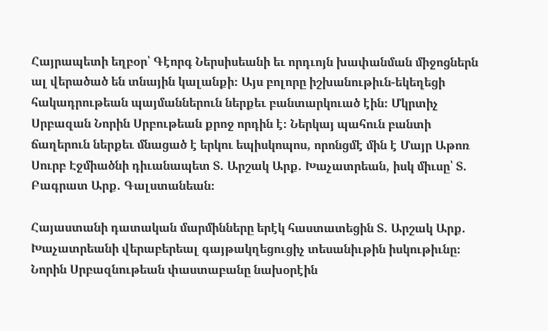Հայրապետի եղբօր՝ Գէորգ Ներսիսեանի եւ որդւոյն խափանման միջոցներն ալ վերածած են տնային կալանքի։ Այս բոլորը իշխանութիւն-եկեղեցի հակադրութեան պայմաններուն ներքեւ բանտարկուած էին։ Մկրտիչ Սրբազան Նորին Սրբութեան քրոջ որդին է։ Ներկայ պահուն բանտի ճաղերուն ներքեւ մնացած է երկու եպիսկոպոս, որոնցմէ մին է Մայր Աթոռ Սուրբ Էջմիածնի դիւանապետ Տ. Արշակ Արք. Խաչատրեան, իսկ միւսը՝ Տ. Բագրատ Արք. Գալստանեան։

Հայաստանի դատական մարմինները երէկ հաստատեցին Տ. Արշակ Արք. Խաչատրեանի վերաբերեալ գայթակղեցուցիչ տեսանիւթին իսկութիւնը։ Նորին Սրբազնութեան փաստաբանը նախօրէին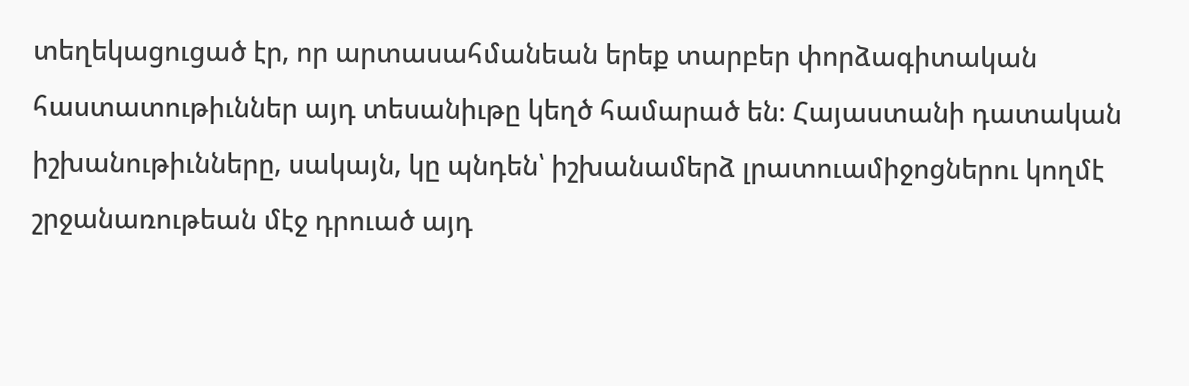տեղեկացուցած էր, որ արտասահմանեան երեք տարբեր փորձագիտական հաստատութիւններ այդ տեսանիւթը կեղծ համարած են։ Հայաստանի դատական իշխանութիւնները, սակայն, կը պնդեն՝ իշխանամերձ լրատուամիջոցներու կողմէ շրջանառութեան մէջ դրուած այդ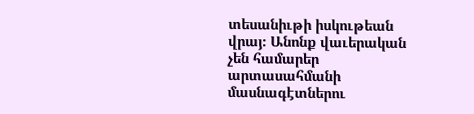տեսանիւթի իսկութեան վրայ։ Անոնք վաւերական չեն համարեր արտասահմանի մասնագէտներու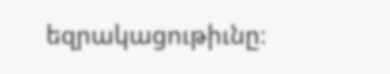եզրակացութիւնը։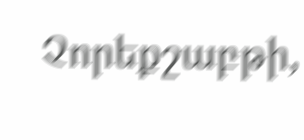Չորեքշաբթի,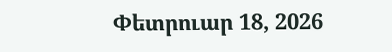Փետրուար 18, 2026